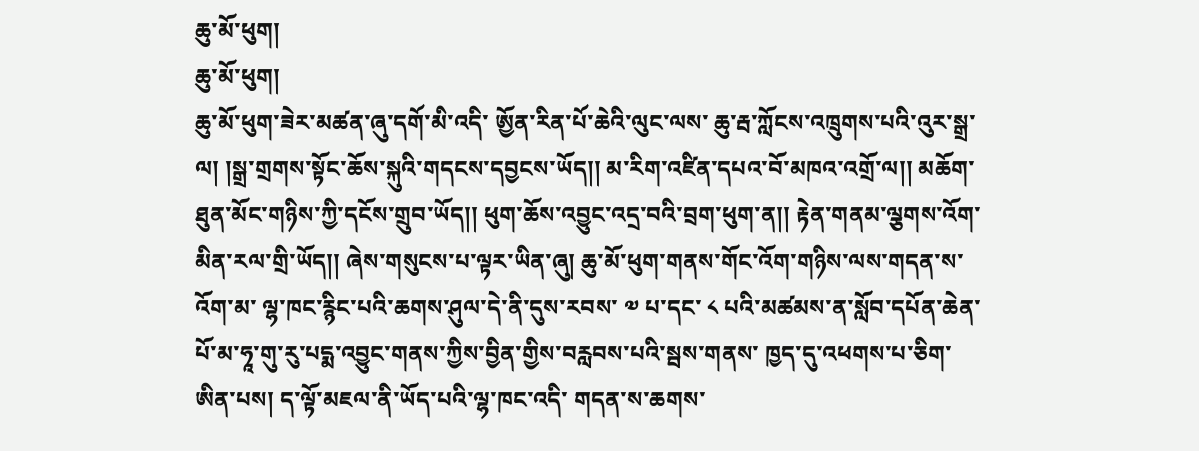ཆུ་མོ་ཕུག།
ཆུ་མོ་ཕུག།
ཆུ་མོ་ཕུག་ཟེར་མཚན་ཞུ་དགོ་མི་འདི་ ཨྱོན་རིན་པོ་ཆེའི་ལུང་ལས་ ཆུ་རྦ་ཀློངས་འཁྲུགས་པའི་འུར་སྒྲ་ལ། །སྒྲ་གྲགས་སྟོང་ཆོས་སྐུའི་གདངས་དབྱངས་ཡོད།། མ་རིག་འཛིན་དཔའ་བོ་མཁའ་འགྲོ་ལ།། མཆོག་ཐུན་མོང་གཉིས་ཀྱི་དངོས་གྲུབ་ཡོད།། ཕུག་ཆོས་འབྱུང་འདྲ་བའི་བྲག་ཕུག་ན།། རྟེན་གནམ་ལྕགས་འོག་མིན་རལ་གྲི་ཡོད།། ཞེས་གསུངས་པ་ལྟར་ཡིན་ཞུ། ཆུ་མོ་ཕུག་གནས་གོང་འོག་གཉིས་ལས་གདན་ས་འོག་མ་ ལྷ་ཁང་རྙིང་པའི་ཆགས་ཤུལ་དེ་ནི་དུས་རབས་ ༧ པ་དང་ ༨ པའི་མཚམས་ན་སློབ་དཔོན་ཆེན་པོ་མ་ཧཱ་གུ་རུ་པདྨ་འབྱུང་གནས་ཀྱིས་བྱིན་གྱིས་བརླབས་པའི་སྦས་གནས་ ཁྱད་དུ་འཕགས་པ་ཅིག་ཨིན་པས། ད་ལྟོ་མཇལ་ནི་ཡོད་པའི་ལྷ་ཁང་འདི་ གདན་ས་ཆགས་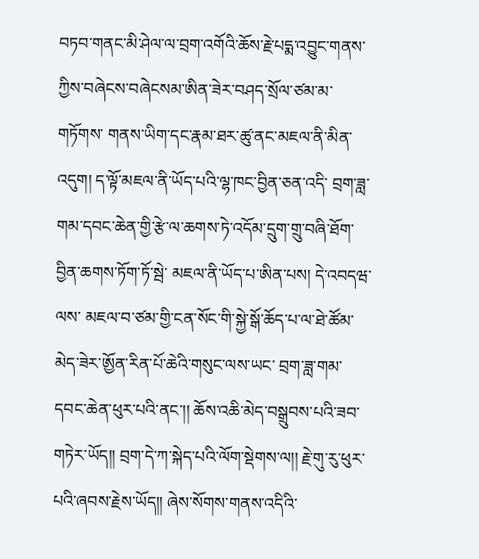བཏབ་གནང་མི་ཤེལ་ལ་བྲག་འགོའི་ཆོས་རྗེ་པདྨ་འབྱུང་གནས་ཀྱིས་བཞེངས་བཞེངསམ་ཨིན་ཟེར་བཤད་སྲོལ་ཙམ་མ་གཏོགས་ གནས་ཡིག་དང་རྣམ་ཐར་ཚུ་ནང་མཇལ་ནི་མིན་འདུག། ད་ལྟོ་མཇལ་ནི་ཡོད་པའི་ལྷ་ཁང་བྱིན་ཅན་འདི་ བྲག་ཟླ་གམ་དབང་ཆེན་གྱི་རྩེ་ལ་ཆགས་ཏེ་འདོམ་དྲུག་གྲུ་བཞི་ཐོག་ བྱིན་ཆགས་ཏོག་ཏོ་སྦེ་ མཇལ་ནི་ཡོད་པ་ཨིན་པས། དེ་འབདཝ་ལས་ མཇལ་བ་ཙམ་གྱི་ངན་སོང་གི་སྐྱེ་སྒོ་ཆོད་པ་ལ་ཐེ་ཚོམ་མེད་ཟེར་ཨྱོན་རིན་པོ་ཆེའི་གསུང་ལས་ཡང་ བྲག་ཟླ་གམ་དབང་ཆེན་ཕུར་པའི་ནང་།། ཆོས་འཆི་མེད་བསྒྲུབས་པའི་ཟབ་གཏེར་ཡོད།། བྲག་དེ་ཀ་སྐེད་པའི་ལོག་སྡེགས་ལ།། རྗེ་གུ་རུ་ཕུར་པའི་ཞབས་རྗེས་ཡོད།། ཞེས་སོགས་གནས་འདིའི་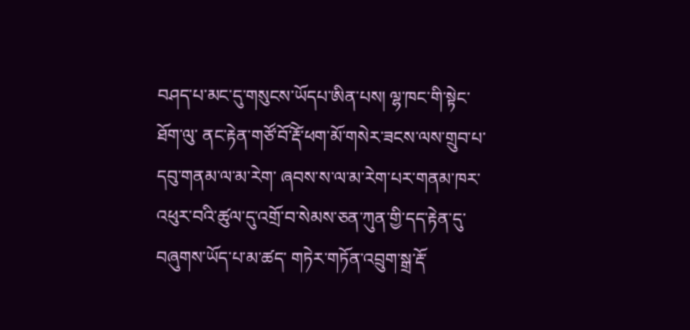བཤད་པ་མང་དུ་གསུངས་ཡོདཔ་ཨིན་པས། ལྷ་ཁང་གི་སྟེང་ཐོག་ལུ་ ནང་རྟེན་གཙོ་བོ་རྡོེ་ཕག་མོ་གསེར་ཟངས་ལས་གྲུབ་པ་ དབུ་གནམ་ལ་མ་རེག་ ཞབས་ས་ལ་མ་རེག་པར་གནམ་ཁར་འཕུར་བའི་ཚུལ་དུ་འགྲོ་བ་སེམས་ཅན་ཀུན་གྱི་དད་རྟེན་དུ་བཞུགས་ཡོད་པ་མ་ཚད་ གཏེར་གཏོན་འབྲུག་སྒྲ་རྡོ་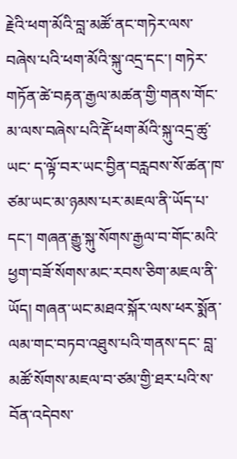རྗེའི་ཕག་མོའི་བླ་མཚོ་ནང་གཏེར་ལས་བཞེས་པའི་ཕག་མོའི་སྐུ་འདྲ་དང་། གཏེར་གཏོན་ཚེ་བརྟན་རྒྱལ་མཚན་གྱི་གནས་གོང་མ་ལས་བཞེས་པའི་རྡོེ་ཕག་མོའི་སྐུ་འདྲ་ཚུ་ཡང་ ད་ལྟོ་བར་ཡང་བྱིན་བརླབས་སོ་ཚན་ཁ་ཙམ་ཡང་མ་ཉམས་པར་མཇལ་ནི་ཡོད་པ་དང་། གཞན་རྒྱུ་སྐུ་སོགས་རྒྱལ་བ་གོང་མའི་ཕྱག་བཟོ་སོགས་མང་རབས་ཅིག་མཇལ་ནི་ཡོད། གཞན་ཡང་མཐའ་སྐོར་ལས་ཕར་སྨོན་ལམ་གང་བཏབ་འཐུས་པའི་གནས་དང་ བླ་མཚོ་སོགས་མཇལ་བ་ཙམ་གྱི་ཐར་པའི་ས་བོན་འདེབས་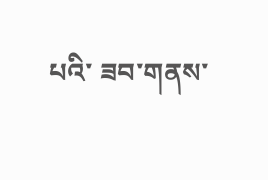པའི་ ཟབ་གནས་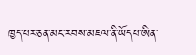ཁྱད་པར་ཅན་མང་རབས་མཇལ་ནི་ཡོདཔ་ཨིན་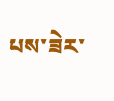པས་ཟེར་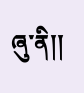ཞུ་ནི།།